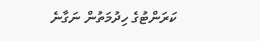ކަރަންޓުގެ ހިދުމަތުން ނަގާނެ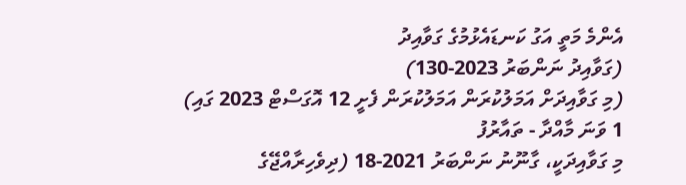އެންމެ މަތީ އަގު ކަނޑައެޅުމުގެ ގަވާއިދު
(ގަވާއިދު ނަންބަރު 2023-130)
(މި ގަވާއިދަށް އަމަލުކުރަން އަމަލުކުރަން ފެށީ 12 އޮގަސްޓް 2023 ގައި)
1 ވަނަ މާއްދާ - ތައާރުފު
މި ގަވާއިދަކީ، ގާނޫނު ނަންބަރު 2021-18 (ދިވެހިރާއްޖޭގެ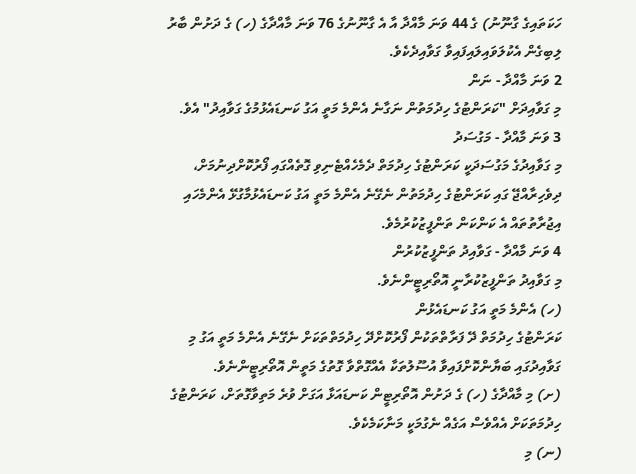ހަކަތައިގެ ގާނޫނު) ގެ 44 ވަނަ މާއްދާ އާ އެ ގާނޫނުގެ 76 ވަނަ މާއްދާގެ (ހ) ގެ ދަށުން ބާރު ލިބިގެން އެކުލަވައިލައިފައިވާ ގަވާއިދެކެވެ.
2 ވަނަ މާއްދާ - ނަން
މި ގަވާއިދަށް "ކަރަންޓުގެ ހިދުމަތުން ނަގާނެ އެންމެ މަތީ އަގު ކަނޑައެޅުމުގެ ގަވާއިދު" އެވެ.
3 ވަނަ މާއްދާ - މަގުސަދު
މި ގަވާއިދުގެ މަގުސަދަކީ ކަރަންޓުގެ ހިދުމަތް ދެމެހެއްޓެނިވި ގޮތެއްގައި ފޯރުކޮށްދިނުމަށް، ދިވެހިރާއްޖޭ ގައި ކަރަންޓުގެ ހިދުމަތުން ނެގޭނެ އެންމެ މަތީ އަގު ކަނޑައެޅުމާގުޅޭ އެންމެހައި އިޖުރާތުތައް އެ ކަންކަން ތަންފީޒުކުރުމެވެ.
4 ވަނަ މާއްދާ - ގަވާއިދު ތަންފީޒުކުރުން
މި ގަވާއިދު ތަންފީޒުކުރާނީ އޮތޯރިޓީންނެވެ.
(ހ) އެންމެ މަތީ އަގު ކަނޑައެޅުން
ކަރަންޓުގެ ހިދުމަތް ދޭ ފަރާތްތަކުން ފޯރުކޮށްދޭ ހިދުމަތްތަކަށް ނެގޭނެ އެންމެ މަތީ އަގު މި ގަވާއިދުގައި ބަޔާންކޮށްފައިވާ އުސޫލުތަކާ އެއްގޮތްވާ ގޮތުގެ މަތީން އޮތޯރިޓީންނެވެ.
(ށ) މި މާއްދާގެ (ހ) ގެ ދަށުން އޮތޯރިޓީން ކަނޑައަޅާ އަގަށް ވުރެ މަތިވާގޮތަށް، ކަރަންޓުގެ ހިދުމަތަކަށް އެއްވެސް އަގެއް ނެގުމަކީ މަނާކަމެކެވެ.
(ނ) މި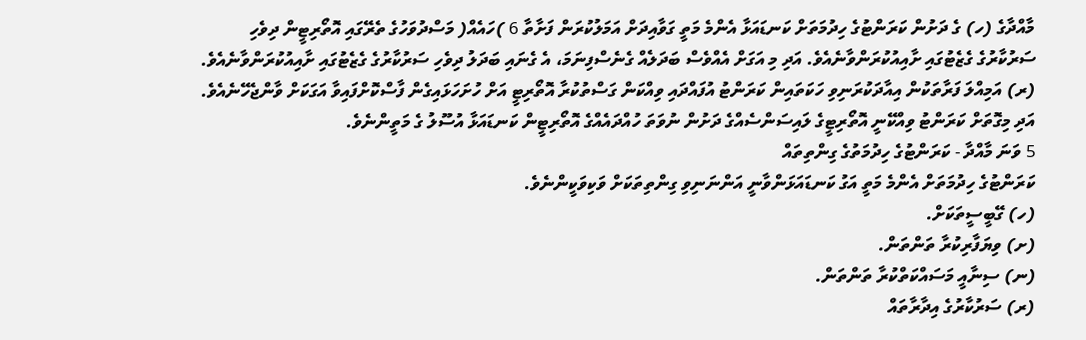މާއްދާގެ (ހ) ގެ ދަށުން ކަރަންޓުގެ ހިދުމަތަށް ކަނޑައަޅާ އެންމެ މަތީ ގަވާއިދަށް އަމަލުކުރަން ފަށާތާ 6 )ހައެއް( މަސްދުވަހުގެ ތެރޭގައި އޮތޯރިޓީން ދިވެހި ސަރުކާރުގެ ގެޒެޓުގައި ށާއިއުކުރަންވާނެއެވެ. އަދި މި އަގަށް އެއްވެސް ބަދަލެއް ގެނެސްފިނަމަ، އެ ގެނައި ބަދަލު ދިވެހި ސަރުކާރުގެ ގެޒެޓުގައި ށާއިއުކުރަންވާނެއެވެ.
(ރ) އަމިއްލަ ފަރާތަކުން އިއާދަކުރަނިވި ހަކަތައިން ކަރަންޓު އުފައްދައި ވިއްކަން ގަސްތުކުރާ އޮތޯރިޓީ އަށް ހުށަހަޅައިގެން ފާސްކޮށްފައިވާ އަގަކަށް ވާންޖެހޭނެއެވެ. އަދި މިގޮތަށް ކަރަންޓު ވިއްކޭނީ އޮތޯރިޓީގެ ލައިސަންސެއްގެ ދަށުން ނުވަތަ ހުއްދައެއްގެ އޮތޯރިޓީން ކަނޑައަޅާ އުސޫލު ގެ މަތީންނެވެ.
5 ވަނަ މާއްދާ - ކަރަންޓުގެ ހިދުމަތުގެ ގިންތިތައް
ކަރަންޓުގެ ހިދުމަތަށް އެންމެ މަތީ އަގު ކަނޑައަޅަންވާނީ އަންނަނިވި ގިންތިތަކަށް ވަކިވަކީންނެވެ.
(ހ) ގޭބީސީތަކަށް.
(ށ) ވިޔަފާރިކުރާ ތަންތަން.
(ނ) ސިނާއީ މަސައްކަތްކުރާ ތަންތަން.
(ރ) ސަރުކާރުގެ އިދާރާތައް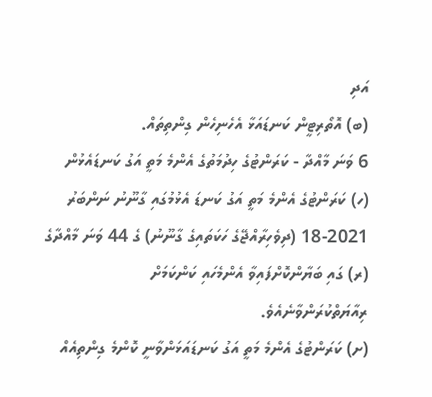އަދި
(ބ) އޮތޯރިޓީން ކަނޑައަޅާ އެހެނިހެން ގިންތިތައް.
6 ވަނަ މާއްދާ - ކަރަންޓުގެ ހިދުމަތުގެ އެންމެ މަތީ އަގު ކަނޑައެޅުން
(ހ) ކަރަންޓުގެ އެންމެ މަތީ އަގު ކަނޑަ އެޅުމުގައި ގާނޫނު ނަންބަރު 2021-18 (ދިވެހިރާއްޖޭގެ ހަކަތައިގެ ގާނޫނު) ގެ 44 ވަނަ މާއްދާގެ (ރ) ގައި ބަޔާންކޮށްފައިވާ އެންމެހައި ކަންކަމަށް ރިއާޔަތްކުރަންވާނެއެވެ.
(ށ) ކަރަންޓުގެ އެންމެ މަތީ އަގު ކަނޑައަޅަންވާނީ ކޮންމެ ގިންތިއެއް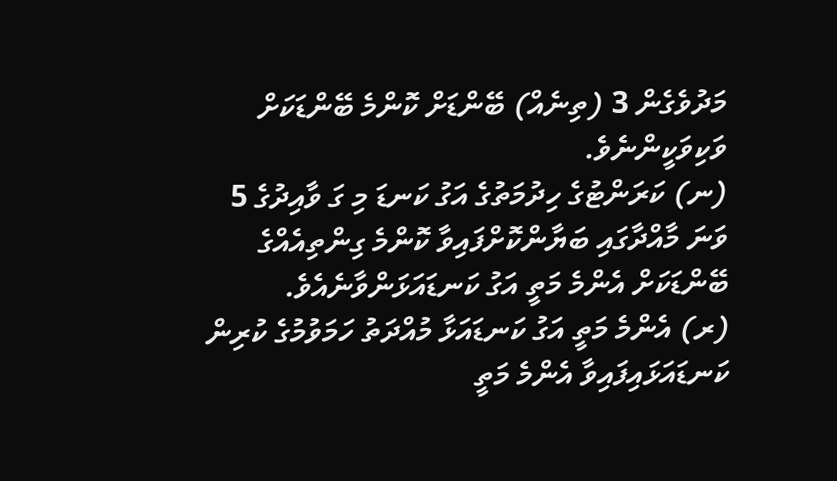މަދުވެގެން 3 (ތިނެއް) ބޭންޑަށް ކޮންމެ ބޭންޑަކަށް ވަކިވަކީންނެވެ.
(ނ) ކަރަންޓުގެ ހިދުމަތުގެ އަގު ކަނޑަ މި ގަ ވާއިދުގެ 5 ވަނަ މާއްދާގައި ބަޔާންކޮށްފައިވާ ކޮންމެ ގިންތިއެއްގެ ބޭންޑަކަށް އެންމެ މަތީ އަގު ކަނޑައަޅަންވާނެއެވެ.
(ރ) އެންމެ މަތީ އަގު ކަނޑައަޅާ މުއްދަތު ހަމަވުމުގެ ކުރިން ކަނޑައަޅައިފައިވާ އެންމެ މަތީ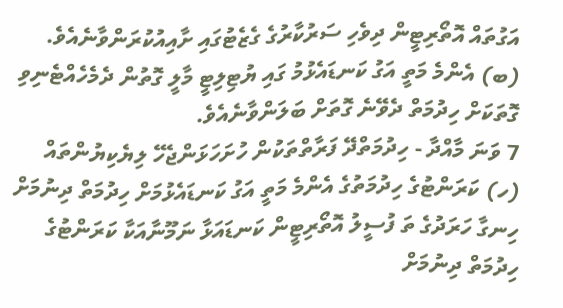އަގުތައް އޮތޯރިޓީން ދިވެހި ސަރުކާރުގެ ގެޒެޓުގައި ށާއިއުކުރަންވާނެއެވެ.
(ބ) އެންމެ މަތީ އަގު ކަނޑައެޅުމު ގައި ޔުޓިލިޓީ މާލީ ގޮތުން ދެމެހެއްޓެނިވި ގޮތަކަށް ހިދުމަތް ދެވޭނެ ގޮތަށް ބަލަންވާނެއެވެ.
7 ވަނަ މާއްދާ - ހިދުމަތްދޭ ފަރާތްތަކުން ހުށަހަޅަންޖެހޭ ލިޔެކިޔުންތައް
(ހ) ކަރަންޓުގެ ހިދުމަތުގެ އެންމެ މަތީ އަގު ކަނޑައެޅުމަށް ހިދުމަތް ދިނުމަށް ހިނގާ ހަރަދުގެ ތަ ފުސީލު އޮތޯރިޓީން ކަނޑައަޅާ ނަމޫނާއަކާ ކަރަންޓުގެ ހިދުމަތް ދިނުމަށް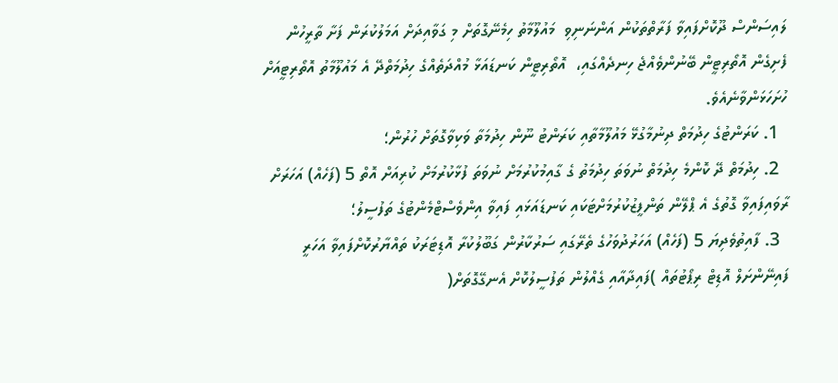ލައިސަންސް ދޫކޮށްފައިވާ ފަރާތްތަކުން އަންނަނިވި  މައުލޫމާތު ހިމެނޭގޮތަށް މި ގަވާއިދަށް އަމަލުކުރަން ފަށާ ތާރީހުން ފެށިގެން އޮތޯރިޓީން ބޭނުންވެއްޖެ ހިނދެއްގައި،  އޮތޯރިޓީން ކަނޑައަޅާ މުއްދަތެއްގެ ހިދުމަތްދޭ އެ މައުލޫމާތު އޮތޯރިޓީއަށް ހުށަހަޅަންވާނެއެވެ.
  1. ކަރަންޓުގެ ހިދުމަތް ދިނުމާގުޅޭ މައުލޫމާތާއި ކަރަންޓު ނޫން ހިދުމަތާ ވަކިވާގޮތަށް ހުރުން؛
  2. ހިދުމަތް ދޭ ކޮންމެ ހިދުމަތް ނުވަތަ ހިދުމަތު ގެ ގާއިމުކުރުމަށް ނުވަތަ ފުޅާކުރުމަށް ކުރިއަށް އޮތް 5 (ފަހެއް) އަހަރަށް ރާވައިފައިވާ ގޮތުގެ އެ ޕްލޭން ތަންފީޒުކުރުމަށްޓަކައި ކަނޑައަޅައި ފައިވާ އިންވެސްޓްމެންޓުގެ ތަފުސީލު؛
  3. ފާއިތުވެދިޔަ 5 (ފަހެއް) އަހަރުދުވަހުގެ ތެރޭގައި ސަރުކާރުން ގަބޫލުކުރާ އޮޑިޓަރަކު ތައްޔާރުކޮށްފައިވާ އަހަރީ ފައިނޭންށަލް އޮޑިޓް ރިޕޯޓުތައް )ފައިދާއާއި ގެއްލުން ތަފުސީލުކޮށް އެނގޭގޮތަށް(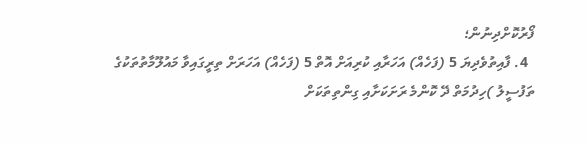ފޯރުކޮށްދިނުން؛
  4. ފާއިތުވެދިޔަ 5 (ފަހެއް) އަހަރާއި ކުރިއަށް އޮތް 5 (ފަހެއް) އަހަރަށް ތިރީގައިވާ މައުލޫމާތުތަކުގެ ތަފުސީލު )ހިދުމަތް ދޭ ކޮންމެ ރަށަކަށާއި ގިންތިތަކަށް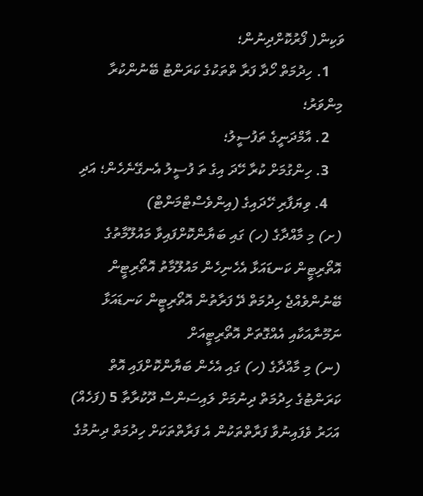ވަކިން( ފޯރުކޮށްދިނުން؛
    1. ހިދުމަތް ހޯދާ ފަރާ ތްތަކުގެ ކަރަންޓު ބޭނުންކުރާ މިންވަރު؛
    2. އާމްދަނީގެ ތަފުސީލު؛
    3. ހިންގުމަށް ކުރާ ހޭދަ އިގެ ތަ ފުސީލު އެނގޭނެހެން؛ އަދި
    4. ވިޔަފާރި ހޭދައިގެ (އިންވެސްޓްމަންޓް)
(ށ) މި މާއްދާގެ (ހ) ގައި ބަޔާންކޮށްފައިވާ މައުލޫމާތުގެ އޮތޯރިޓީން ކަނޑައަޅާ އެހެނިހެން މައުލޫމާތު އޮތޯރިޓީން ބޭނުންވެއްޖެ ހިދުމަތް ދޭ ފަރާތުން އޮތޯރިޓީން ކަނޑައަޅާ ނަމޫނާއަކާއި އެއްގޮތަށް އޮތޯރިޓީއަށް
(ނ) މި މާއްދާގެ (ހ) ގައި އެހެން ބަޔާންކޮށްފައި އޮތް ކަރަންޓުގެ ހިދުމަތް ދިނުމަށް ލައިސަންސް ދޫކުރާތާ 5 (ފަހެއް) އަހަރު ވެފައިނުވާ ފަރާތްތަކުން އެ ފަރާތްތަކަށް ހިދުމަތް ދިނުމުގެ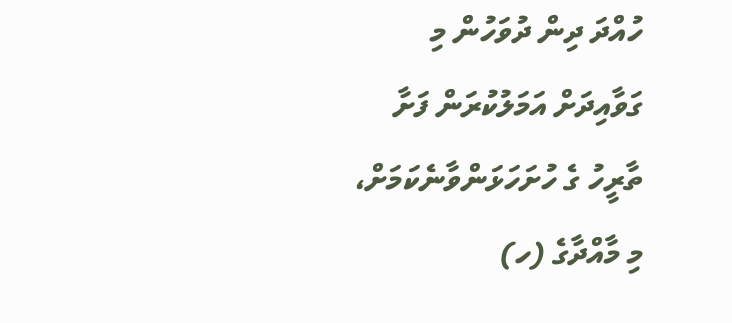ހުއްދަ ދިން ދުވަހުން މި ގަވާއިދަށް އަމަލުކުރަން ފަށާ ތާރީހު ގެ ހުށަހަޅަންވާނެކަމަށް، މި މާއްދާގެ (ހ)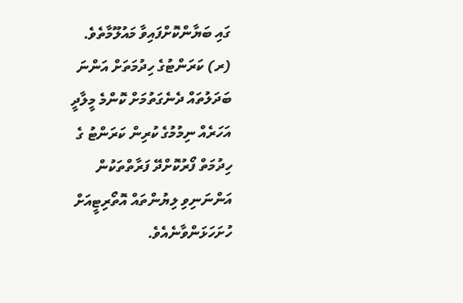ގައި ބަޔާންކޮށްފައިވާ މައުލޫމާތެވެ.
(ރ) ކަރަންޓުގެ ހިދުމަތަށް އަންނަ ބަދަލުތައް ދެނެގަތުމަށް ކޮންމެ މީލާދީ އަހަރެއް ނިމުމުގެ ކުރިން ކަރަންޓު ގެ ހިދުމަތް ފޯރުކޮށްދޭ ފަރާތްތަކުން އަންނަނިވި ލިޔުންތައް އޮތޯރިޓީއަށް ހުށަހަޅަންވާނެއެވެ.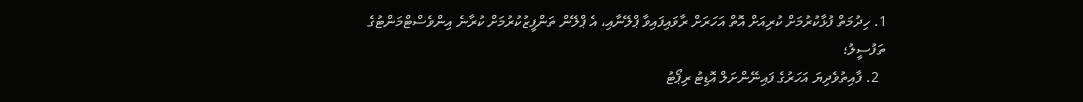1. ހިދުމަތް ފުޅާކުރުމަށް ކުރިއަށް އޮތް އަހަރަށް ރާވައިފައިވާ ޕްލޭނާއި، އެ ޕްލޭން ތަންފީޒުކުރުމަށް ކުރާނެ އިންވެސްޓްމަންޓުގެ ތަފުސީލު؛
  2. ފާއިތުވެދިޔަ އަހަރުގެ ފައިނޭންށަލް އޮޑިޓު ރިޕޯޓު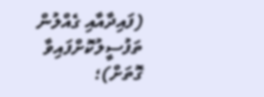(ފައިދާއާއި ގެއްލުން ތަފުސީލުކޮށްފައިވާ ގޮތަށް)؛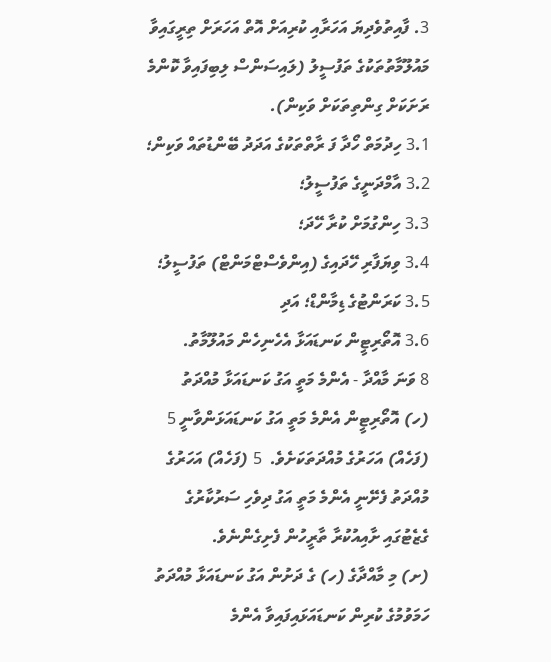3. ފާއިތުވެދިޔަ އަހަރާއި ކުރިއަށް އޮތް އަހަރަށް ތިރީގައިވާ މައުލޫމާތުތަކުގެ ތަފުސީލު (ލައިސަންސް ލިބިފައިވާ ކޮންމެ ރަށަކަށް ގިންތިތަކަށް ވަކިން).
3.1 ހިދުމަތް ހޯދާ ފަ ރާތްތަކުގެ އަދަދު ބޭންޑުތައް ވަކިން؛
3.2 އާމްދަނީގެ ތަފުސީލު؛
3.3 ހިންގުމަށް ކުރާ ހޭދަ؛
3.4 ވިޔަފާރި ހޭދައިގެ (އިންވެސްޓްމަންޓް) ތަފުސީލު؛
3.5 ކަރަންޓުގެ ޑިމާންޑް؛ އަދި
3.6 އޮތޯރިޓީން ކަނޑައަޅާ އެހެނިހެން މައުލޫމާތު.
8 ވަނަ މާއްދާ - އެންމެ މަތީ އަގު ކަނޑައަޅާ މުއްދަތު
(ހ) އޮތޯރިޓީން އެންމެ މަތީ އަގު ކަނޑައަޅަންވާނީ 5 (ފަހެއް) އަހަރުގެ މުއްދަތަކަށެވެ.  5 (ފަހެއް) އަހަރުގެ މުއްދަތު ފެށޭނީ އެންމެ މަތީ އަގު ދިވެހި ސަރުކާރުގެ ގެޒެޓުގައި ށާއިއުކުރާ ތާރީހުން ފެށިގެންނެވެ.
(ށ) މި މާއްދާގެ (ހ) ގެ ދަށުން އަގު ކަނޑައަޅާ މުއްދަތު ހަމަވުމުގެ ކުރިން ކަނޑައަޅައިފައިވާ އެންމެ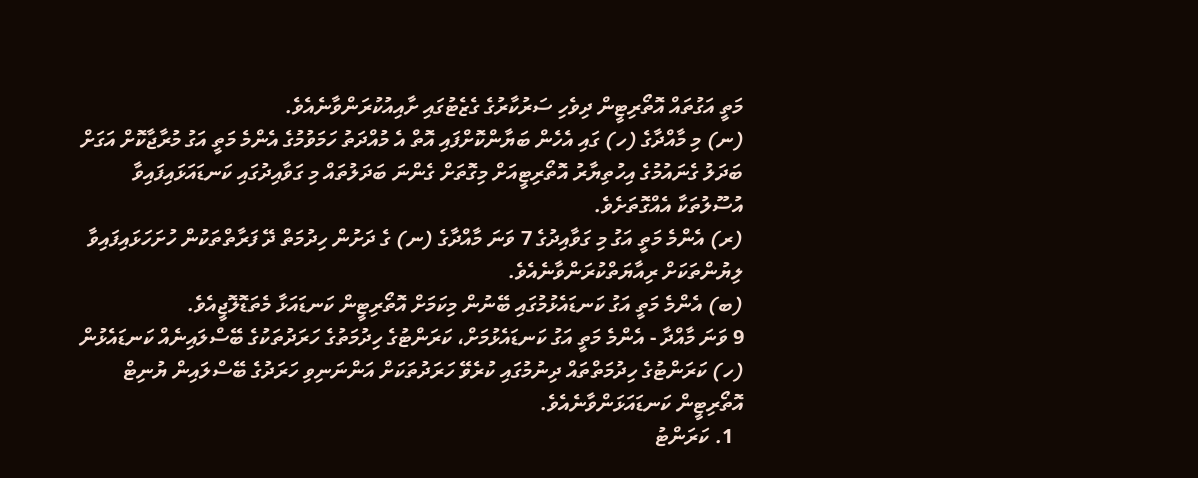މަތީ އަގުތައް އޮތޯރިޓީން ދިވެހި ސަރުކާރުގެ ގެޒެޓުގައި ށާއިއުކުރަންވާނެއެވެ.
(ނ) މި މާއްދާގެ (ހ) ގައި އެހެން ބަޔާންކޮށްފައި އޮތް އެ މުއްދަތު ހަމަވުމުގެ އެންމެ މަތީ އަގު މުރާޖާކޮށް އަގަށް ބަދަލު ގެނައުމުގެ އިހުތިޔާރު އޮތޯރިޓީއަށް މިގޮތަށް ގެންނަ ބަދަލުތައް މި ގަވާއިދުގައި ކަނޑައަޅައިފައިވާ އުސޫލުތަކާ އެއްގޮތަށެވެ.
(ރ) އެންމެ މަތީ އަގު މި ގަވާއިދުގެ 7 ވަނަ މާއްދާގެ (ނ) ގެ ދަށުން ހިދުމަތް ދޭ ފަރާތްތަކުން ހުށަހަޅައިފައިވާ ލިޔުންތަކަށް ރިއާޔަތްކުރަންވާނެއެވެ.
(ބ) އެންމެ މަތީ އަގު ކަނޑައެޅުމުގައި ބޭނުން މިކަމަށް އޮތޯރިޓީން ކަނޑައަޅާ މެތަޑޮލޮޖީއެވެ.
9 ވަނަ މާއްދާ - އެންމެ މަތީ އަގު ކަނޑައެޅުމަށް، ކަރަންޓުގެ ހިދުމަތުގެ ހަރަދުތަކުގެ ބޭސްލައިނެއް ކަނޑައެޅުން
(ހ) ކަރަންޓުގެ ހިދުމަތްތައް ދިނުމުގައި ކުރެވޭ ހަރަދުތަކަށް އަންނަނިވި ހަރަދުގެ ބޭސްލައިން ޔުނިޓް އޮތޯރިޓީން ކަނޑައަޅަންވާނެއެވެ.
  1. ކަރަންޓު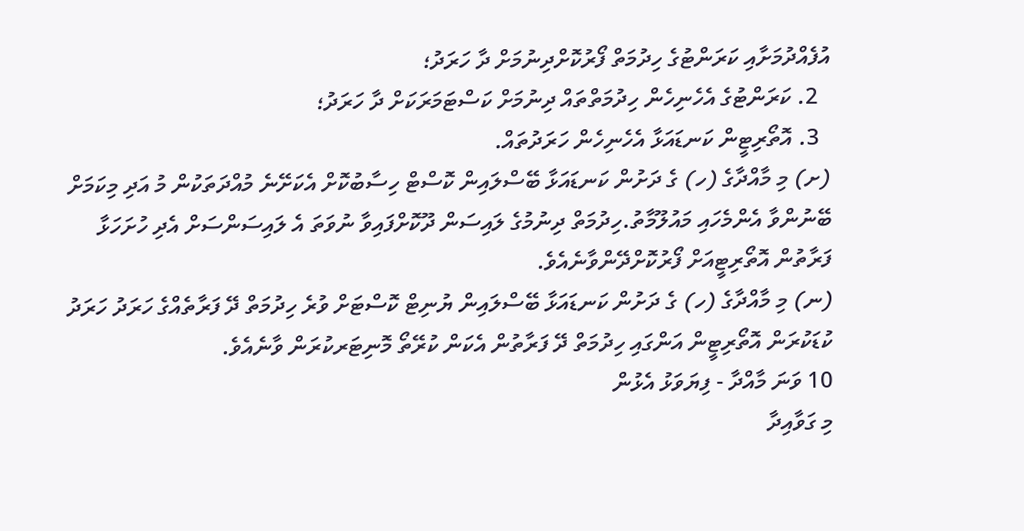އުފެއްދުމަށާއި ކަރަންޓުގެ ހިދުމަތް ފޯރުކޮށްދިނުމަށް ދާ ހަރަދު؛
  2. ކަރަންޓުގެ އެހެނިހެން ހިދުމަތްތައް ދިނުމަށް ކަސްޓަމަރަކަށް ދާ ހަރަދު؛
  3. އޮތޯރިޓީން ކަނޑައަޅާ އެހެނިހެން ހަރަދުތައް.
(ށ) މި މާއްދާގެ (ހ) ގެ ދަށުން ކަނޑައަޅާ ބޭސްލައިން ކޮސްޓް ހިސާބުކޮށް އެކަށޭނެ މުއްދަތަކުން މު އަދި މިކަމަށް ބޭނުންވާ އެންމެހައި މައުލޫމާތު.ހިދުމަތް ދިނުމުގެ ލައިސަން ދޫކޮށްފައިވާ ނުވަތަ އެ ލައިސަންސަށް އެދި ހުށަހަޅާ ފަރާތުން އޮތޯރިޓީއަށް ފޯރުކޮށްދޭންވާނެއެވެ.
(ނ) މި މާއްދާގެ (ހ) ގެ ދަށުން ކަނޑައަޅާ ބޭސްލައިން ޔުނިޓް ކޮސްޓަށް ވުރެ ހިދުމަތް ދޭ ފަރާތެއްގެ ހަރަދު ހަރަދު ކުޑަކުރަން އޮތޯރިޓީން އަންގައި ހިދުމަތް ދޭ ފަރާތުން އެކަން ކުރޭތޯ މޮނިޓަރކުރަން ވާނެއެވެ.
10 ވަނަ މާއްދާ - ފިޔަވަޅު އެޅުން
މި ގަވާއިދާ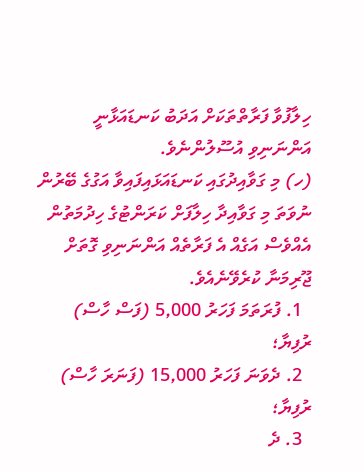ހިލާފުވާ ފަރާތްތަކަށް އަދަބު ކަނޑައަޅާނީ އަންނަނިވި އުސޫލުންނެވެ.
(ހ) މި ގަވާއިދުގައި ކަނޑައަޅައިފައިވާ އަގުގެ ބޭރުން ނުވަތަ މި ގަވާއިދާ ހިލާފަށް ކަރަންޓުގެ ހިދުމަތުން އެއްވެސް އަގެއް އެ ފަރާތެއް އަންނަނިވި ގޮތަށް ޖޫރިމަނާ ކުރެވޭނެއެވެ.
  1. ފުރަތަމަ ފަހަރު 5,000 (ފަސް ހާސް) ރުފިޔާ؛
  2. ދެވަނަ ފަހަރު 15,000 (ފަނަރަ ހާސް) ރުފިޔާ؛
  3. ދެ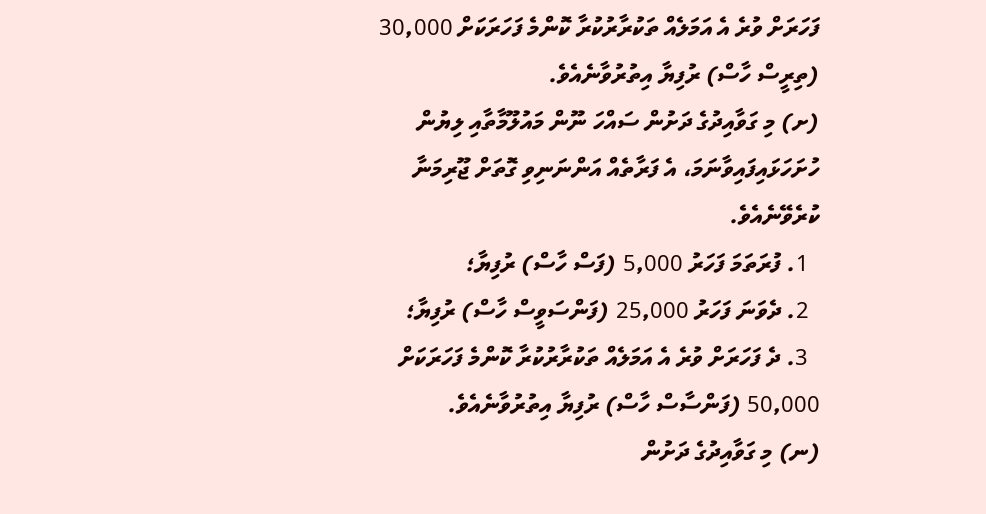ފަހަރަށް ވުރެ އެ އަމަލެއް ތަކުރާރުކުރާ ކޮންމެ ފަހަރަކަށް 30,000 (ތިރީސް ހާސް) ރުފިޔާ އިތުރުވާނެއެވެ.
(ށ) މި ގަވާއިދުގެ ދަށުން ސައްހަ ނޫން މައުލޫމާތާއި ލިޔުން ހުށަހަޅައިފައިވާނަމަ، އެ ފަރާތެއް އަންނަނިވި ގޮތަށް ޖޫރިމަނާ ކުރެވޭނެއެވެ.
  1. ފުރަތަމަ ފަހަރު 5,000 (ފަސް ހާސް) ރުފިޔާ؛
  2. ދެވަނަ ފަހަރު 25,000 (ފަންސަވީސް ހާސް) ރުފިޔާ؛
  3. ދެ ފަހަރަށް ވުރެ އެ އަމަލެއް ތަކުރާރުކުރާ ކޮންމެ ފަހަރަކަށް 50,000 (ފަންސާސް ހާސް) ރުފިޔާ އިތުރުވާނެއެވެ.
(ނ) މި ގަވާއިދުގެ ދަށުން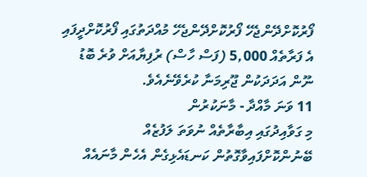ފޯރުކޮށްދޭންޖެހޭ ފޯރުކޮށްދޭންޖެހޭ މުއްދަތުގައި ފޯރުކޮށްދީފައި އެ ފަރާތެއް 5,000 (ފަސް ހާސް) ރުފިޔާއަށް ވުރެ ބޮޑު ނޫން އަދަދަކުން ޖޫރިމަނާ ކުރެވޭނެއެވެ.
11 ވަނަ މާއްދާ - މާނަކުރުން
މި ގަވާއިދުގައި އިބާރާތެއް ނުވަތަ ލަފުޒެއް ބޭނުންކޮށްފައިވާގޮތުން ކަނޑައެޅިގެން އެހެން މާނައެއް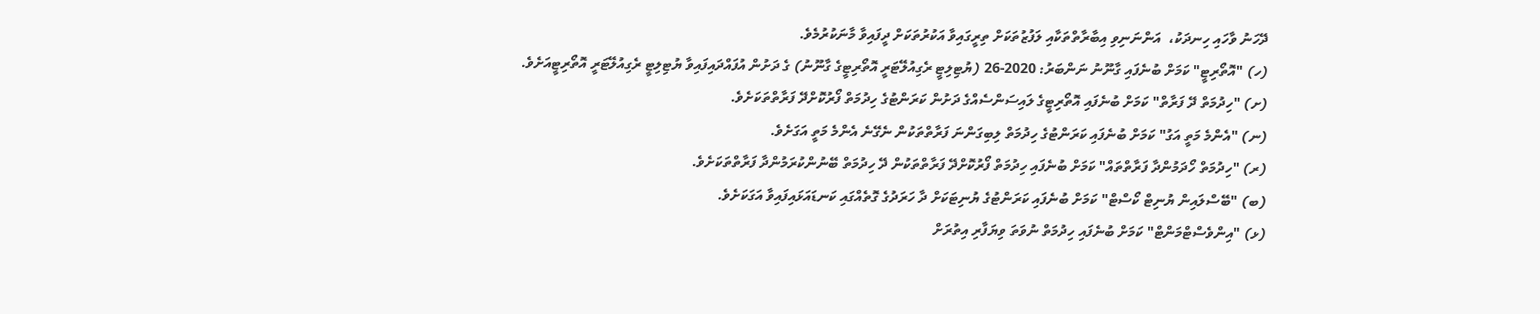ދޭހަނު ވާހައި ހިނދަކު،  އަންނަނިވި އިބާރާތްތަކާއި ލަފުޒުތަކަށް ތިރީގައިވާ އަކުރުތަކަށް ދީފައިވާ މާނަކުރުމެވެ.
(ހ) "އޮތޯރިޓީ" ކަމަށް ބުނެފައި ގާނޫނު ނަންބަރު: 2020-26 (ޔުޓިލިޓީ ރެގިއުލޭޓަރީ އޮތޯރިޓީގެ ގާނޫނު) ގެ ދަށުން އުފައްދައިފައިވާ ޔުޓިލިޓީ ރެގިއުލޭޓަރީ އޮތޯރިޓީއަށެވެ.
(ށ) "ހިދުމަތް ދޭ ފަރާތް" ކަމަށް ބުނެފައި އޮތޯރިޓީގެ ލައިސަންސެއްގެ ދަށުން ކަރަންޓުގެ ހިދުމަތް ފޯރުކޮށްދޭ ފަރާތްތަކަށެވެ.
(ނ) "އެންމެ މަތީ އަގު" ކަމަށް ބުނެފައި ކަރަންޓުގެ ހިދުމަތް ލިބިގަންނަ ފަރާތްތަކުން ނެގޭނެ އެންމެ މަތީ އަގަށެވެ.
(ރ) "ހިދުމަތް ހޯދަމުންދާ ފަރާތްތައް" ކަމަށް ބުނެފައި ހިދުމަތް ފޯރުކޮށްދޭ ފަރާތްތަކުން ދޭ ހިދުމަތް ބޭނުންކުރަމުންދާ ފަރާތްތަކަށެވެ.
(ބ) "ބޭސްލައިން ޔުނިޓް ކޯސްޓް" ކަމަށް ބުނެފައި ކަރަންޓުގެ ޔުނިޓަކަށް ދާ ހަރަދުގެ ގޮތެއްގައި ކަނޑައަޅައިފައިވާ އަގަކަށެވެ.
(ޅ) "އިންވެސްޓްމަންޓް" ކަމަށް ބުނެފައި ހިދުމަތް ނުވަތަ ވިޔަފާރި އިތުރަށް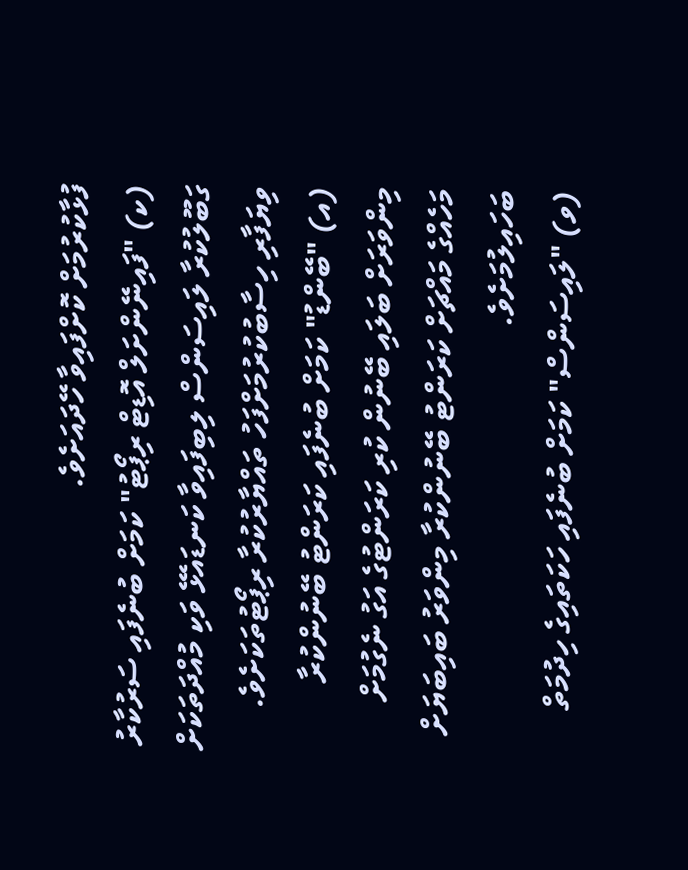ފުޅާކުރުމަށް ކޮށްފައިވާ ހޭދައަށެވެ.
(ކ) "ފައިނޭންށަލް އޮޑިޓް ރިޕޯޓު" ކަމަށް ބުނެފައި ސަރުކާރު ގަބޫލުކުރާ ލައިސަންސް ލިބިފައިވާ ކަނޑައެޅޭ ވަކި މުއްދަތަކަށް ވިޔަފާރި ހިސާބުކުރުމަށްފަހު ތައްޔާރުކުރާ ރިޕޯޓުތަކަށެވެ.
(އ) "ބޭންޑު" ކަމަށް ބުނެފައި ކަރަންޓު ބޭނުންކުރާ މިންވަރަށް ބަލައި ބޭނުން ކުރި ކަރަންޓުގެ އަގު ނެގުމަށް މަހެއްގެ މައްޗަށް ކަރަންޓު ބޭނުންކުރާ މިންވަރު ބައިބަޔަށް ބަހައިލުމަށެވެ.
(ވ) "ލައިސަންސް" ކަމަށް ބުނެފައި ހަކަތައިގެ ހިދުމަތް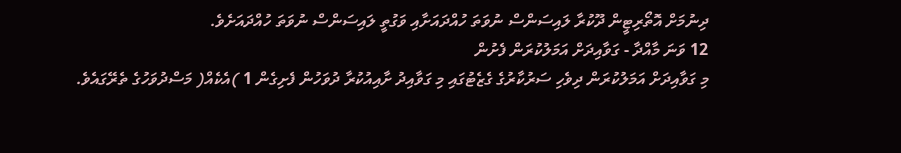ދިނުމަށް އޮތޯރިޓީން ދޫކުރާ ލައިސަންސް ނުވަތަ ހުއްދައަށާއި ވަގުތީ ލައިސަންސް ނުވަތަ ހުއްދައަށެވެ.
12 ވަނަ މާއްދާ - ގަވާއިދަށް އަމަލުކުރަން ފެށުން
މި ގަވާއިދަށް އަމަލުކުރަން ދިވެހި ސަރުކާރުގެ ގެޒެޓުގައި މި ގަވާއިދު ށާއިއުކުރާ ދުވަހުން ފެށިގެން 1 )އެކެއް( މަސްދުވަހުގެ ތެރޭގައެވެ.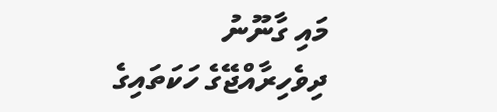މައި ގާނޫނު
ދިވެހިރާއްޖޭގެ ހަކަތައިގެ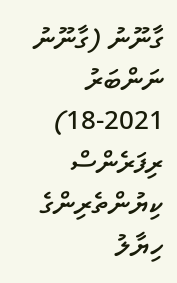ގާނޫނު (ގާނޫނު ނަންބަރު 2021-18)
ރިފަރެންސް
ކިޔުންތެރިންގެ ހިޔާލު